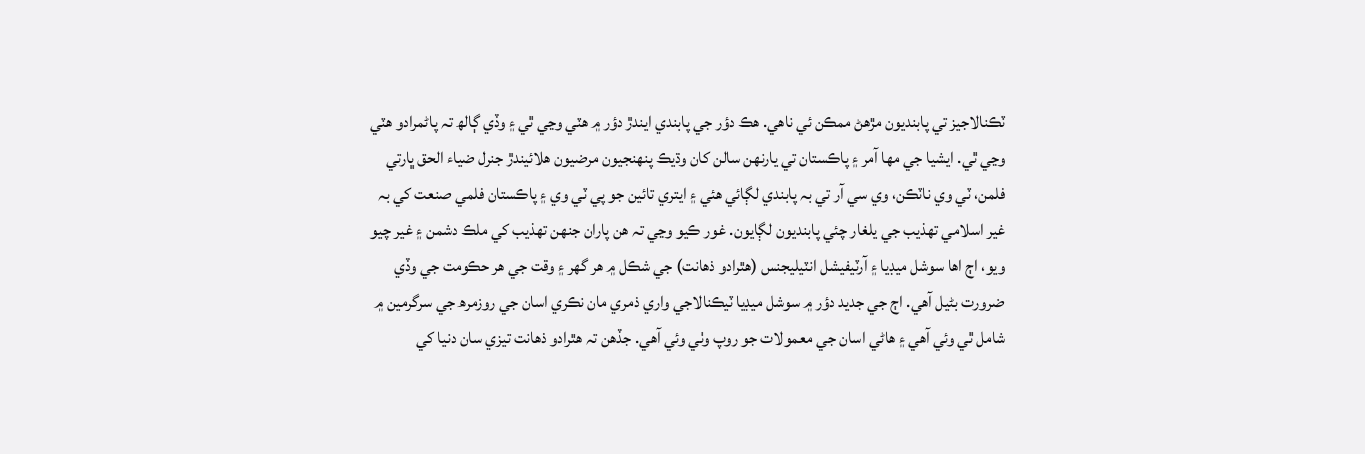ٽڪنالاجيز تي پابنديون مڙھڻ ممڪن ئي ناھي. ھڪ دؤر جي پابندي ايندڙ دؤر ۾ ھٽي وڃي ٿي ۽ وڏي ڳالھ تہ پاڻمرادو ھٽي وڃي ٿي. ايشيا جي مھا آمر ۽ پاڪستان تي يارنھن سالن کان وڌيڪ پنھنجيون مرضيون ھلائيندڙ جنرل ضياء الحق ڀارتي فلمن، ٽي وي ناٽڪن، وي سي آر تي بہ پابندي لڳائي ھئي ۽ ايتري تائين جو پي ٽي وي ۽ پاڪستان فلمي صنعت کي بہ غير اسلامي تھذيب جي يلغار چئي پابنديون لڳايون. غور ڪيو وڃي تہ ھن پاران جنھن تھذيب کي ملڪ دشمن ۽ غير چيو ويو، اڄ اھا سوشل ميڊيا ۽ آرٽيفيشل انٽيليجنس (ھٿرادو ذھانت) جي شڪل ۾ ھر گھر ۽ وقت جي ھر حڪومت جي وڏي ضرورت بڻيل آھي. اڄ جي جديد دؤر ۾ سوشل ميڊيا ٽيڪنالاجي واري ذمري مان نڪري اسان جي روزمرھ جي سرگرمين ۾ شامل ٿي وئي آهي ۽ ھاڻي اسان جي معمولات جو روپ وٺي وئي آھي. جڏھن تہ ھٿرادو ذهانت تيزي سان دنيا کي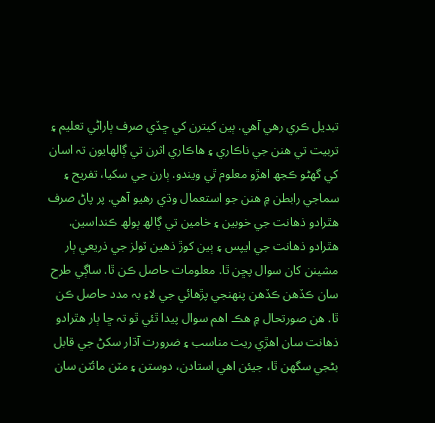تبديل ڪري رهي آهي. ٻين کيترن کي ڇڏي صرف ٻاراڻي تعليم ۽ تربيت تي ھنن جي ناڪاري ۽ ھاڪاري اثرن تي ڳالھايون تہ اسان کي گھڻو ڪجھ اھڙو معلوم ٿي ويندو. ٻارن جي سکيا، تفريح ۽ سماجي رابطن ۾ ھنن جو استعمال وڌي رهيو آهي. پر پاڻ صرف ھٿرادو ذھانت جي خوبين ۽ خامين تي ڳالھ ٻولھ ڪنداسين. ھٿرادو ذھانت جي ايپس ۽ ٻين کوڙ ذھين ٽولز جي ذريعي ٻار مشينن کان سوال پڇن ٿا. معلومات حاصل ڪن ٿا. ساڳي طرح سان ڪڏهن ڪڏهن پنھنجي پڙهائي جي لاءِ بہ مدد حاصل ڪن ٿا. هن صورتحال ۾ هڪ اهم سوال پيدا ٿئي ٿو تہ ڇا ٻار ھٿرادو ذهانت سان اهڙي ريت مناسب ۽ ضرورت آڌار سکڻ جي قابل بڻجي سگھن ٿا، جيئن اھي استادن، دوستن ۽ مٽن مائٽن سان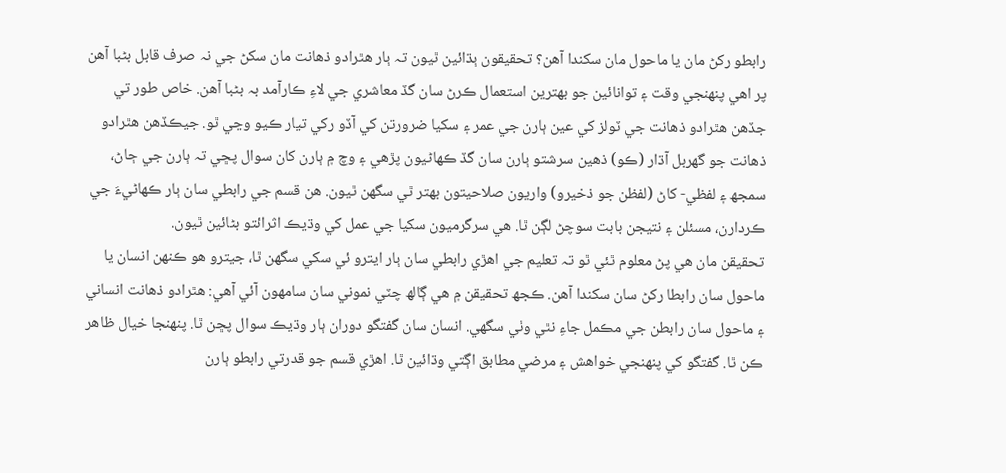رابطو رکڻ مان يا ماحول مان سکندا آهن؟ تحقيقون ٻڌائين ٿيون تہ ٻار ھٿرادو ذهانت مان سکڻ جي نہ صرف قابل بڻبا آهن پر اھي پنھنجي وقت ۽ توانائين جو بھترين استعمال ڪرڻ سان گڏ معاشري جي لاءِ ڪارآمد بہ بڻبا آھن. خاص طور تي جڏهن ھٿرادو ذھانت جي ٽولز کي عين ٻارن جي عمر ۽ سکيا ضرورتن کي آڏو رکي تيار ڪيو وڃي ٿو. جيڪڏهن ھٿرادو ذھانت جو گھربل آڌار (ڪو) ذهين سرشتو ٻارن سان گڏ ڪهاڻيون پڙهي ۽ وچ ۾ ٻارن کان سوال پڇي تہ ٻارن جي ڄاڻ، سمجھ ۽ لفظي- کاڻ (لفظن جو ذخيرو) واريون صلاحيتون بھتر ٿي سگھن ٿيون. ھن قسم جي رابطي سان ٻار ڪهاڻيءَ جي ڪردارن، مسئلن ۽ نتيجن بابت سوچڻ لڳن ٿا. ھي سرگرميون سکيا جي عمل کي وڌيڪ اثرائتو بڻائين ٿيون.
تحقيقن مان ھي پڻ معلوم ٿئي ٿو تہ تعليم جي اھڙي رابطي سان ٻار ايترو ئي سکي سگهن ٿا، جيترو هو ڪنهن انسان يا ماحول سان رابطا رکڻ سان سکندا آهن. ڪجھ تحقيقن ۾ ھي ڳالھ چٽي نموني سان سامھون آئي آھي: ھٿرادو ذهانت انساني ۽ ماحول سان رابطن جي مڪمل جاءِ نٿي وٺي سگهي. انسان سان گفتگو دوران ٻار وڌيڪ سوال پڇن ٿا. پنهنجا خيال ظاهر ڪن ٿا. گفتگو کي پنهنجي خواھش ۽ مرضي مطابق اڳتي وڌائين ٿا. اهڙي قسم جو قدرتي رابطو ٻارن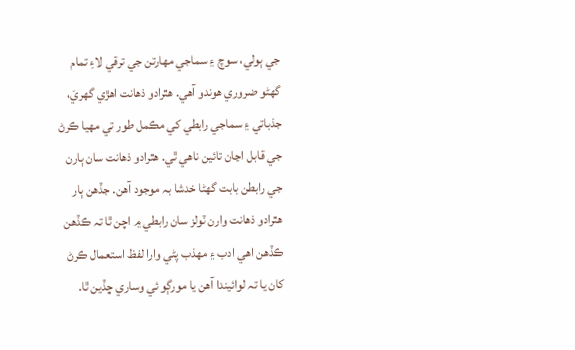جي ٻولي، سوچ ۽ سماجي مهارتن جي ترقي لاءِ تمام گھڻو ضروري هوندو آهي. ھٿرادو ذهانت اهڙي گهريَ، جذباتي ۽ سماجي رابطي کي مڪمل طور تي مهيا ڪرڻ جي قابل اڃان تائين ناهي ٿي. ھٿرادو ذهانت سان ٻارن جي رابطن بابت گھڻا خدشا بہ موجود آهن. جڏهن ٻار ھٿرادو ذھانت وارن ٽولز سان رابطي ۾ اچن ٿا تہ ڪڏهن ڪڏهن اھي ادب ۽ مھذب پڻي وارا لفظ استعمال ڪرڻ کان يا تہ لوائيندا آھن يا مورڳو ئي وساري ڇڏين ٿا.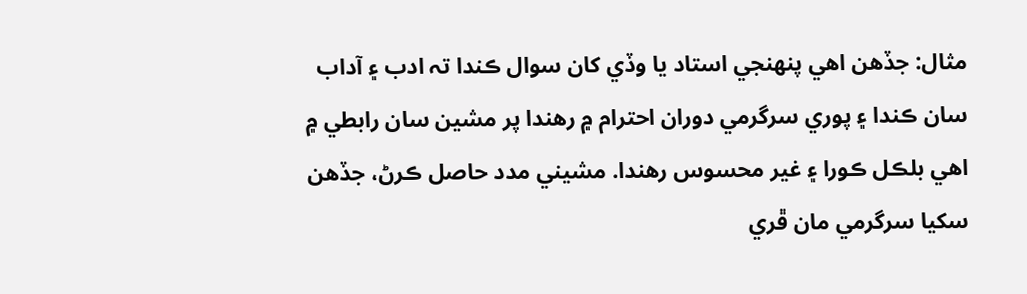مثال: جڏھن اھي پنھنجي استاد يا وڏي کان سوال ڪندا تہ ادب ۽ آداب سان ڪندا ۽ پوري سرگرمي دوران احترام ۾ رھندا پر مشين سان رابطي ۾ اھي بلڪل ڪورا ۽ غير محسوس رھندا. مشيني مدد حاصل ڪرڻ، جڏھن سکيا سرگرمي مان ڦري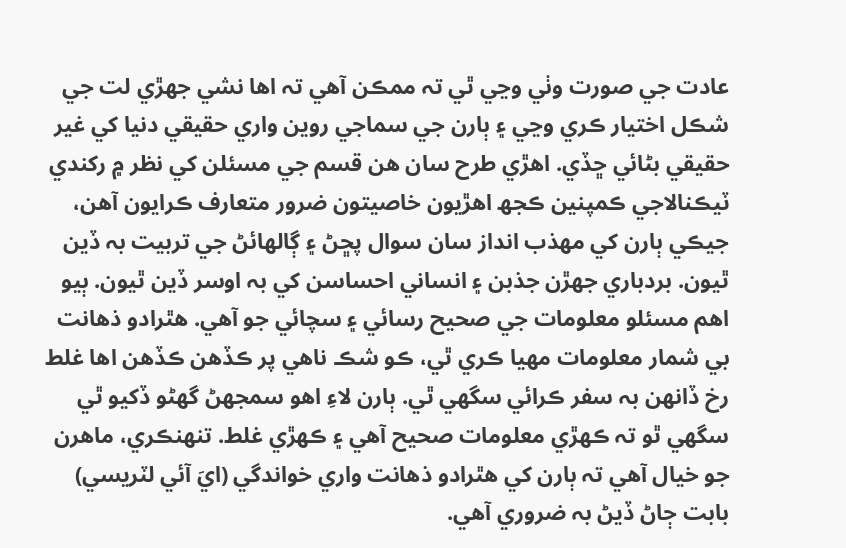عادت جي صورت وٺي وڃي ٿي تہ ممڪن آھي تہ اھا نشي جھڙي لت جي شڪل اختيار ڪري وڃي ۽ ٻارن جي سماجي روين واري حقيقي دنيا کي غير حقيقي بڻائي ڇڏي. اھڙي طرح سان ھن قسم جي مسئلن کي نظر ۾ رکندي ٽيڪنالاجي ڪمپنين ڪجھ اهڙيون خاصيتون ضرور متعارف ڪرايون آهن، جيڪي ٻارن کي مهذب انداز سان سوال پڇڻ ۽ ڳالهائڻ جي تربيت بہ ڏين ٿيون. بردباري جھڙن جذبن ۽ انساني احساسن کي بہ اوسر ڏين ٿيون. ٻيو اهم مسئلو معلومات جي صحيح رسائي ۽ سچائي جو آهي. ھٿرادو ذهانت بي شمار معلومات مهيا ڪري ٿي، ڪو شڪ ناھي پر ڪڏهن ڪڏهن اها غلط رخ ڏانھن بہ سفر ڪرائي سگھي ٿي. ٻارن لاءِ اهو سمجهڻ گھڻو ڏکيو ٿي سگهي ٿو تہ ڪهڙي معلومات صحيح آهي ۽ ڪهڙي غلط. تنهنڪري، ماهرن جو خيال آهي تہ ٻارن کي ھٿرادو ذھانت واري خواندگي (ايَ آئي لٽريسي) بابت ڄاڻ ڏيڻ بہ ضروري آهي.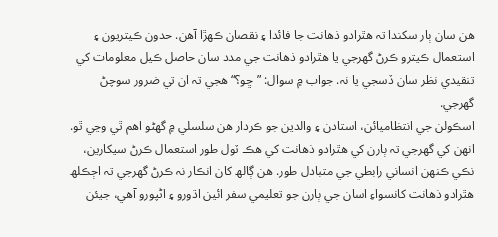ھن سان ٻار سکندا تہ ھٿرادو ذھانت جا فائدا ۽ نقصان ڪھڙا آھن. حدون ڪيتريون ۽ استعمال ڪيترو ڪرڻ گھرجي يا ھٿرادو ذھانت جي مدد سان حاصل ڪيل معلومات کي تنقيدي نظر سان ڏسجي يا نہ. جواب ۾ سوال: ”ڇو؟“ ھجي تہ ان تي ضرور سوچڻ گھرجي.
اسڪولن جي انتظاميائن، استادن ۽ والدين جو ڪردار هن سلسلي ۾ گھڻو اهم ٿي وڃي ٿو. انهن کي گهرجي تہ ٻارن کي ھٿرادو ذهانت کي هڪ ٽول طور استعمال ڪرڻ سيکارين، نڪي ڪنھن انساني رابطي جي متبادل طور. ھن ڳالھ کان انڪار نہ ڪرڻ گھرجي تہ اڄڪلھ ھٿرادو ذھانت کانسواءِ اسان جي ٻارن جو تعليمي سفر ائين اڌورو ۽ اڻپورو آھي، جيئن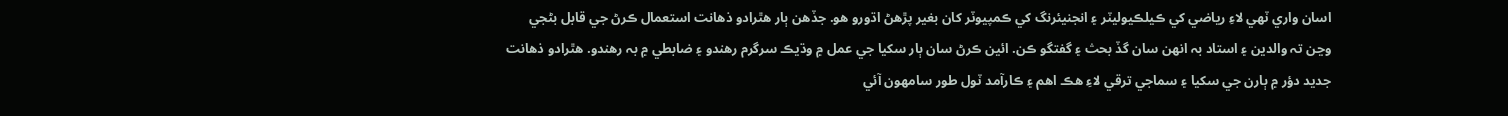اسان واري ٽھي لاءِ رياضي کي ڪيلڪيوليٽر ۽ انجنيئرنگ کي ڪمپيوٽر کان بغير پڙھڻ اڌورو ھو. جڏهن ٻار ھٿرادو ذھانت استعمال ڪرڻ جي قابل بڻجي وڃن تہ والدين ۽ استاد بہ انهن سان گڏ بحث ۽ گفتگو ڪن. ائين ڪرڻ سان ٻار سکيا جي عمل ۾ وڌيڪ سرگرم رھندو ۽ ضابطي ۾ بہ رھندو. ھٿرادو ذهانت جديد دؤر ۾ ٻارن جي سکيا ۽ سماجي ترقي لاءِ هڪ اهم ۽ ڪارآمد ٽول طور سامهون آئي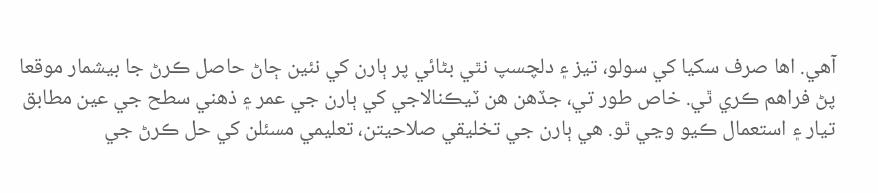آهي. اها صرف سکيا کي سولو، تيز ۽ دلچسپ نٿي بڻائي پر ٻارن کي نئين ڄاڻ حاصل ڪرڻ جا بيشمار موقعا پڻ فراهم ڪري ٿي. خاص طور تي، جڏهن هن ٽيڪنالاجي کي ٻارن جي عمر ۽ ذهني سطح جي عين مطابق تيار ۽ استعمال ڪيو وڃي ٿو. ھي ٻارن جي تخليقي صلاحيتن، تعليمي مسئلن کي حل ڪرڻ جي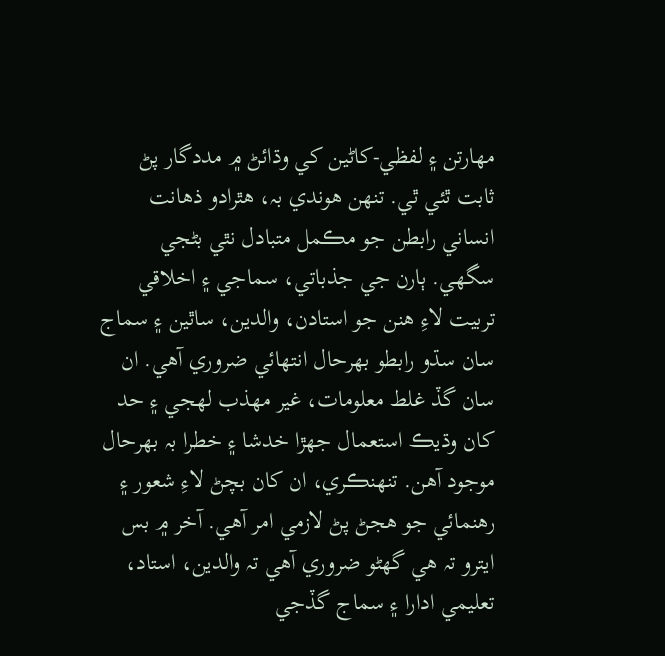مهارتن ۽ لفظي-کاڻين کي وڌائڻ ۾ مددگار پڻ ثابت ٿئي ٿي. تنهن هوندي بہ، ھٿرادو ذهانت انساني رابطن جو مڪمل متبادل نٿي بڻجي سگهي. ٻارن جي جذباتي، سماجي ۽ اخلاقي تربيت لاءِ ھنن جو استادن، والدين، ساٿين ۽ سماج سان سڌو رابطو بھرحال انتهائي ضروري آهي. ان سان گڏ غلط معلومات، غير مهذب لهجي ۽ حد کان وڌيڪ استعمال جهڙا خدشا ۽ خطرا بہ بھرحال موجود آهن. تنھنڪري، ان کان بچڻ لاءِ شعور ۽ رهنمائي جو ھجڻ پڻ لازمي امر آهي. آخر ۾ بس ايترو تہ ھي گھڻو ضروري آهي تہ والدين، استاد، تعليمي ادارا ۽ سماج گڏجي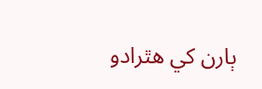ٻارن کي ھٿرادو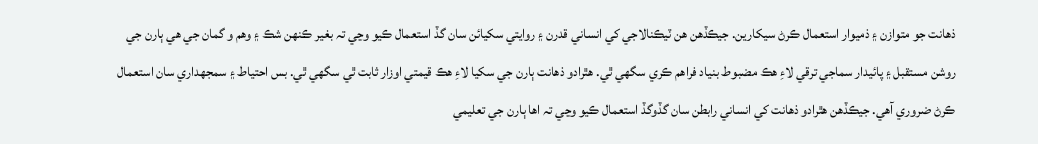ذهانت جو متوازن ۽ ذميوار استعمال ڪرڻ سيکارين. جيڪڏهن هن ٽيڪنالاجي کي انساني قدرن ۽ روايتي سکيائن سان گڏ استعمال ڪيو وڃي تہ بغير ڪنھن شڪ ۽ وھم و گمان جي ھي ٻارن جي روشن مستقبل ۽ پائيدار سماجي ترقي لاءِ هڪ مضبوط بنياد فراھم ڪري سگهي ٿي. ھٿرادو ذهانت ٻارن جي سکيا لاءِ هڪ قيمتي اوزار ثابت ٿي سگهي ٿي. بس احتياط ۽ سمجھداري سان استعمال ڪرڻ ضروري آهي. جيڪڏهن ھٿرادو ذھانت کي انساني رابطن سان گڏوگڏ استعمال ڪيو وڃي تہ اھا ٻارن جي تعليمي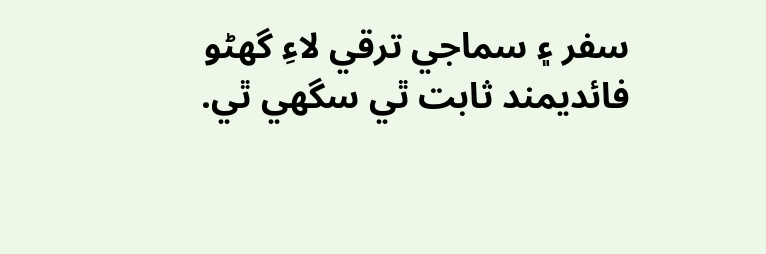سفر ۽ سماجي ترقي لاءِ گھڻو فائديمند ثابت ٿي سگهي ٿي.